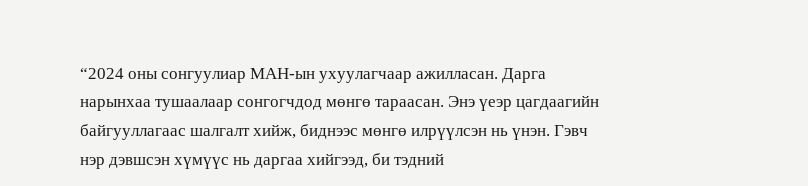“2024 оны сонгуулиар МАН-ын ухуулагчаар ажилласан. Дарга нарынхаа тушаалаар сонгогчдод мөнгө тараасан. Энэ үеэр цагдаагийн байгууллагаас шалгалт хийж, биднээс мөнгө илрүүлсэн нь үнэн. Гэвч нэр дэвшсэн хүмүүс нь даргаа хийгээд, би тэдний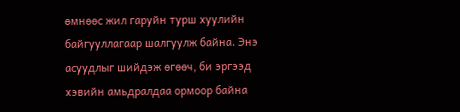өмнөөс жил гаруйн турш хуулийн байгууллагаар шалгуулж байна. Энэ асуудлыг шийдэж өгөөч, би эргээд хэвийн амьдралдаа ормоор байна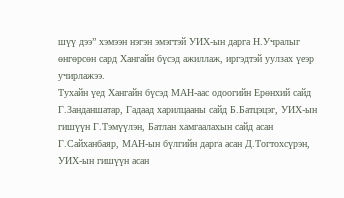шүү дээ” хэмээн нэгэн эмэгтэй УИХ-ын дарга Н.Учралыг өнгөрсөн сард Хангайн бүсэд ажиллаж, иргэдтэй уулзах үеэр учирлажээ.
Тухайн үед Хангайн бүсэд МАН-аас одоогийн Ерөнхий сайд Г.Занданшатар, Гадаад харилцааны сайд Б.Батцэцэг, УИХ-ын гишүүн Г.Тэмүүлэн, Батлан хамгаалахын сайд асан Г.Сайханбаяр, МАН-ын бүлгийн дарга асан Д.Тогтохсүрэн, УИХ-ын гишүүн асан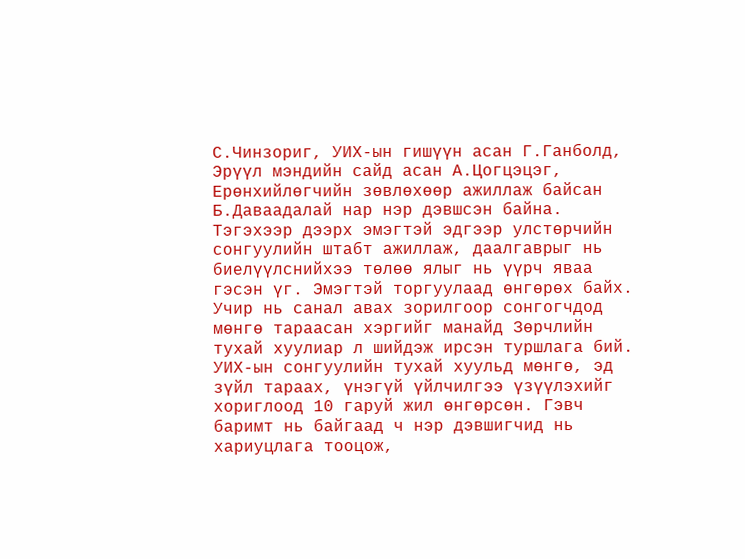С.Чинзориг, УИХ-ын гишүүн асан Г.Ганболд, Эрүүл мэндийн сайд асан А.Цогцэцэг, Ерөнхийлөгчийн зөвлөхөөр ажиллаж байсан Б.Даваадалай нар нэр дэвшсэн байна. Тэгэхээр дээрх эмэгтэй эдгээр улстөрчийн сонгуулийн штабт ажиллаж, даалгаврыг нь биелүүлснийхээ төлөө ялыг нь үүрч яваа гэсэн үг. Эмэгтэй торгуулаад өнгөрөх байх. Учир нь санал авах зорилгоор сонгогчдод мөнгө тараасан хэргийг манайд Зөрчлийн тухай хуулиар л шийдэж ирсэн туршлага бий. УИХ-ын сонгуулийн тухай хуульд мөнгө, эд зүйл тараах, үнэгүй үйлчилгээ үзүүлэхийг хориглоод 10 гаруй жил өнгөрсөн. Гэвч баримт нь байгаад ч нэр дэвшигчид нь хариуцлага тооцож,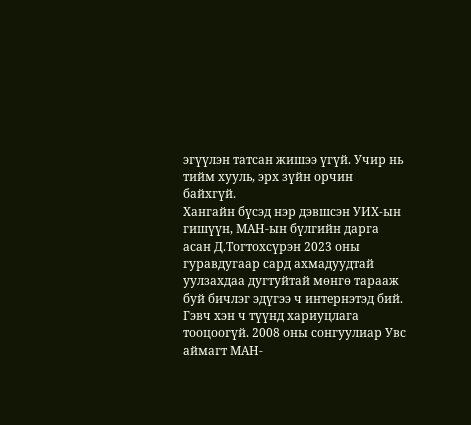эгүүлэн татсан жишээ үгүй. Учир нь тийм хууль, эрх зүйн орчин байхгүй.
Хангайн бүсэд нэр дэвшсэн УИХ-ын гишүүн, МАН-ын бүлгийн дарга асан Д.Тогтохсүрэн 2023 оны гуравдугаар сард ахмадуудтай уулзахдаа дугтуйтай мөнгө тарааж буй бичлэг эдүгээ ч интернэтэд бий. Гэвч хэн ч түүнд хариуцлага тооцоогүй. 2008 оны сонгуулиар Увс аймагт МАН-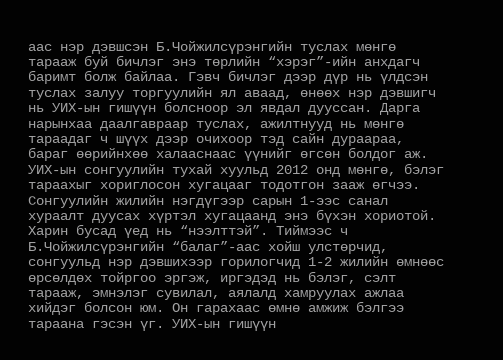аас нэр дэвшсэн Б.Чойжилсүрэнгийн туслах мөнгө тарааж буй бичлэг энэ төрлийн “хэрэг”-ийн анхдагч баримт болж байлаа. Гэвч бичлэг дээр дүр нь үлдсэн туслах залуу торгуулийн ял аваад, өнөөх нэр дэвшигч нь УИХ-ын гишүүн болсноор эл явдал дууссан. Дарга нарынхаа даалгавраар туслах, ажилтнууд нь мөнгө тараадаг ч шүүх дээр очихоор тэд сайн дураараа, бараг өөрийнхөө халааснаас үүнийг өгсөн болдог аж.
УИХ-ын сонгуулийн тухай хуульд 2012 онд мөнгө, бэлэг тараахыг хориглосон хугацааг тодотгон зааж өгчээ. Сонгуулийн жилийн нэгдүгээр сарын 1-ээс санал хураалт дуусах хүртэл хугацаанд энэ бүхэн хориотой. Харин бусад үед нь “нээлттэй”. Тиймээс ч Б.Чойжилсүрэнгийн “балаг”-аас хойш улстөрчид, сонгуульд нэр дэвшихээр горилогчид 1-2 жилийн өмнөөс өрсөлдөх тойргоо эргэж, иргэдэд нь бэлэг, сэлт тарааж, эмнэлэг сувилал, аялалд хамруулах ажлаа хийдэг болсон юм. Он гарахаас өмнө амжиж бэлгээ тараана гэсэн үг. УИХ-ын гишүүн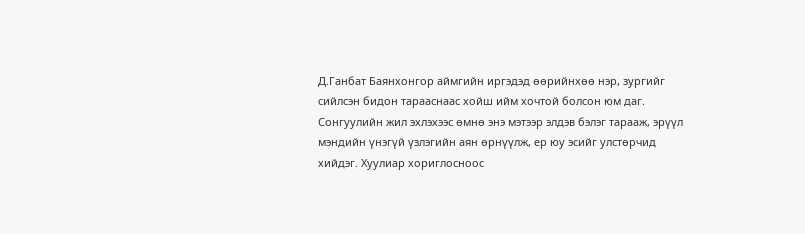Д.Ганбат Баянхонгор аймгийн иргэдэд өөрийнхөө нэр, зургийг сийлсэн бидон тарааснаас хойш ийм хочтой болсон юм даг.
Сонгуулийн жил эхлэхээс өмнө энэ мэтээр элдэв бэлэг тарааж, эрүүл мэндийн үнэгүй үзлэгийн аян өрнүүлж, ер юу эсийг улстөрчид хийдэг. Хуулиар хориглосноос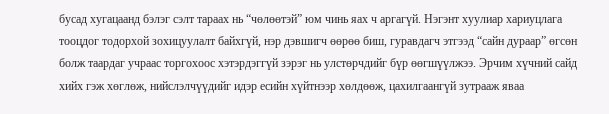бусад хугацаанд бэлэг сэлт тараах нь “чөлөөтэй” юм чинь яах ч аргагүй. Нэгэнт хуулиар хариуцлага тооцдог тодорхой зохицуулалт байхгүй, нэр дэвшигч өөрөө биш, гуравдагч этгээд “сайн дураар” өгсөн болж таардаг учраас торгохоос хэтэрдэггүй зэрэг нь улстөрчдийг бүр өөгшүүлжээ. Эрчим хүчний сайд хийх гэж хөглөж, нийслэлчүүдийг идэр есийн хүйтнээр хөлдөөж, цахилгаангүй зутрааж яваа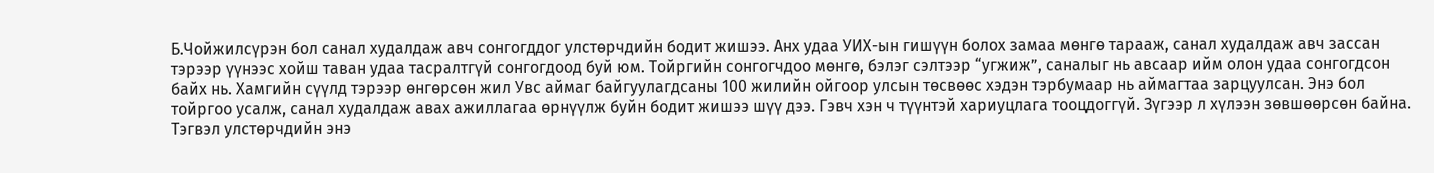Б.Чойжилсүрэн бол санал худалдаж авч сонгогддог улстөрчдийн бодит жишээ. Анх удаа УИХ-ын гишүүн болох замаа мөнгө тарааж, санал худалдаж авч зассан тэрээр үүнээс хойш таван удаа тасралтгүй сонгогдоод буй юм. Тойргийн сонгогчдоо мөнгө, бэлэг сэлтээр “угжиж”, саналыг нь авсаар ийм олон удаа сонгогдсон байх нь. Хамгийн сүүлд тэрээр өнгөрсөн жил Увс аймаг байгуулагдсаны 100 жилийн ойгоор улсын төсвөөс хэдэн тэрбумаар нь аймагтаа зарцуулсан. Энэ бол тойргоо усалж, санал худалдаж авах ажиллагаа өрнүүлж буйн бодит жишээ шүү дээ. Гэвч хэн ч түүнтэй хариуцлага тооцдоггүй. Зүгээр л хүлээн зөвшөөрсөн байна.
Тэгвэл улстөрчдийн энэ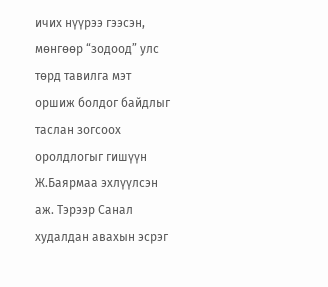ичих нүүрээ гээсэн, мөнгөөр “зодоод” улс төрд тавилга мэт оршиж болдог байдлыг таслан зогсоох оролдлогыг гишүүн Ж.Баярмаа эхлүүлсэн аж. Тэрээр Санал худалдан авахын эсрэг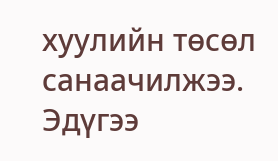хуулийн төсөл санаачилжээ. Эдүгээ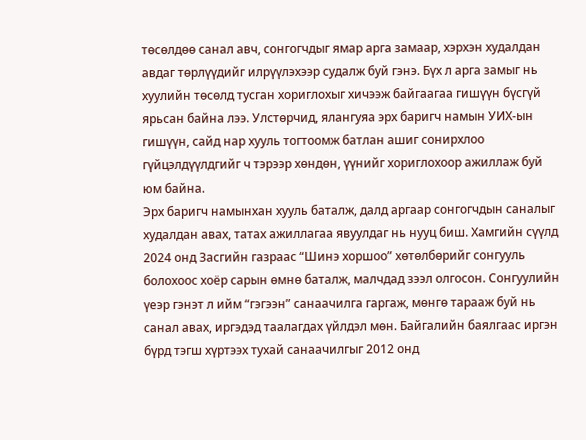төсөлдөө санал авч, сонгогчдыг ямар арга замаар, хэрхэн худалдан авдаг төрлүүдийг илрүүлэхээр судалж буй гэнэ. Бүх л арга замыг нь хуулийн төсөлд тусган хориглохыг хичээж байгаагаа гишүүн бүсгүй ярьсан байна лээ. Улстөрчид, ялангуяа эрх баригч намын УИХ-ын гишүүн, сайд нар хууль тогтоомж батлан ашиг сонирхлоо гүйцэлдүүлдгийг ч тэрээр хөндөн, үүнийг хориглохоор ажиллаж буй юм байна.
Эрх баригч намынхан хууль баталж, далд аргаар сонгогчдын саналыг худалдан авах, татах ажиллагаа явуулдаг нь нууц биш. Хамгийн сүүлд 2024 онд Засгийн газраас “Шинэ хоршоо” хөтөлбөрийг сонгууль болохоос хоёр сарын өмнө баталж, малчдад зээл олгосон. Сонгуулийн үеэр гэнэт л ийм “гэгээн” санаачилга гаргаж, мөнгө тарааж буй нь санал авах, иргэдэд таалагдах үйлдэл мөн. Байгалийн баялгаас иргэн бүрд тэгш хүртээх тухай санаачилгыг 2012 онд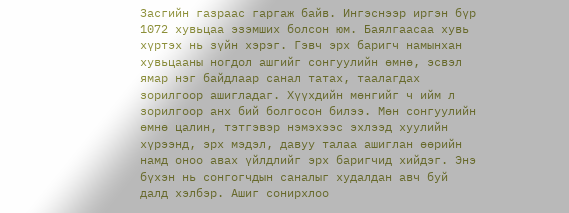Засгийн газраас гаргаж байв. Ингэснээр иргэн бүр 1072 хувьцаа эзэмших болсон юм. Баялгаасаа хувь хүртэх нь зүйн хэрэг. Гэвч эрх баригч намынхан хувьцааны ногдол ашгийг сонгуулийн өмнө, эсвэл ямар нэг байдлаар санал татах, таалагдах зорилгоор ашигладаг. Хүүхдийн мөнгийг ч ийм л зорилгоор анх бий болгосон билээ. Мөн сонгуулийн өмнө цалин, тэтгэвэр нэмэхээс эхлээд хуулийн хүрээнд, эрх мэдэл, давуу талаа ашиглан өөрийн намд оноо авах үйлдлийг эрх баригчид хийдэг. Энэ бүхэн нь сонгогчдын саналыг худалдан авч буй далд хэлбэр. Ашиг сонирхлоо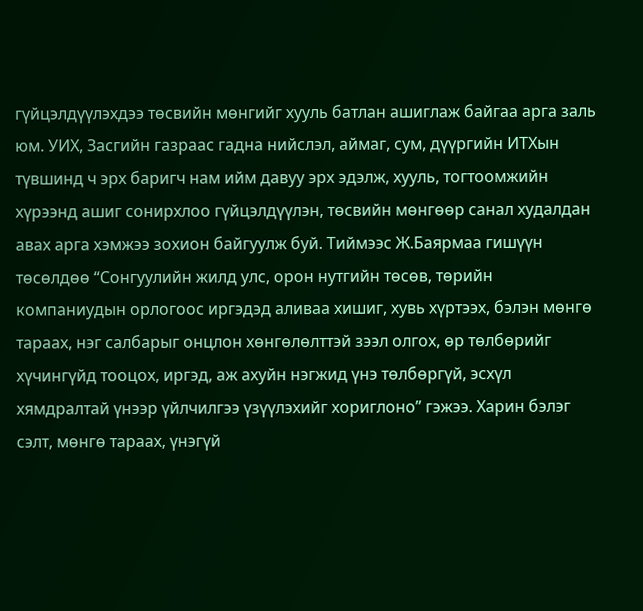гүйцэлдүүлэхдээ төсвийн мөнгийг хууль батлан ашиглаж байгаа арга заль юм. УИХ, Засгийн газраас гадна нийслэл, аймаг, сум, дүүргийн ИТХын түвшинд ч эрх баригч нам ийм давуу эрх эдэлж, хууль, тогтоомжийн хүрээнд ашиг сонирхлоо гүйцэлдүүлэн, төсвийн мөнгөөр санал худалдан авах арга хэмжээ зохион байгуулж буй. Тиймээс Ж.Баярмаа гишүүн төсөлдөө “Сонгуулийн жилд улс, орон нутгийн төсөв, төрийн компаниудын орлогоос иргэдэд аливаа хишиг, хувь хүртээх, бэлэн мөнгө тараах, нэг салбарыг онцлон хөнгөлөлттэй зээл олгох, өр төлбөрийг хүчингүйд тооцох, иргэд, аж ахуйн нэгжид үнэ төлбөргүй, эсхүл хямдралтай үнээр үйлчилгээ үзүүлэхийг хориглоно” гэжээ. Харин бэлэг сэлт, мөнгө тараах, үнэгүй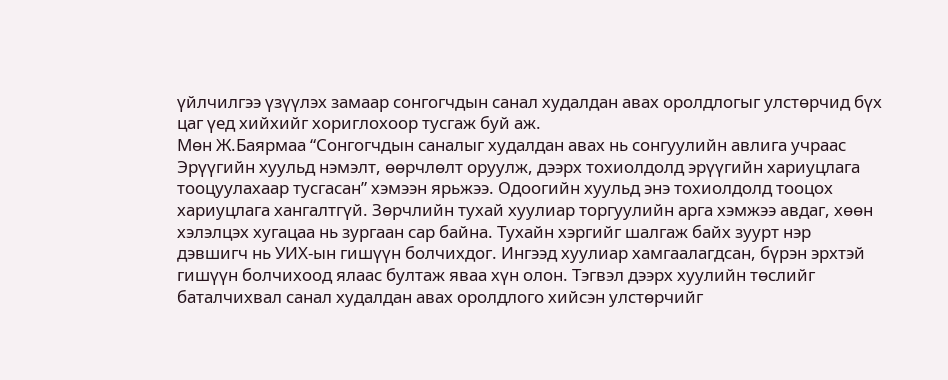үйлчилгээ үзүүлэх замаар сонгогчдын санал худалдан авах оролдлогыг улстөрчид бүх цаг үед хийхийг хориглохоор тусгаж буй аж.
Мөн Ж.Баярмаа “Сонгогчдын саналыг худалдан авах нь сонгуулийн авлига учраас Эрүүгийн хуульд нэмэлт, өөрчлөлт оруулж, дээрх тохиолдолд эрүүгийн хариуцлага тооцуулахаар тусгасан” хэмээн ярьжээ. Одоогийн хуульд энэ тохиолдолд тооцох хариуцлага хангалтгүй. Зөрчлийн тухай хуулиар торгуулийн арга хэмжээ авдаг, хөөн хэлэлцэх хугацаа нь зургаан сар байна. Тухайн хэргийг шалгаж байх зуурт нэр дэвшигч нь УИХ-ын гишүүн болчихдог. Ингээд хуулиар хамгаалагдсан, бүрэн эрхтэй гишүүн болчихоод ялаас бултаж яваа хүн олон. Тэгвэл дээрх хуулийн төслийг баталчихвал санал худалдан авах оролдлого хийсэн улстөрчийг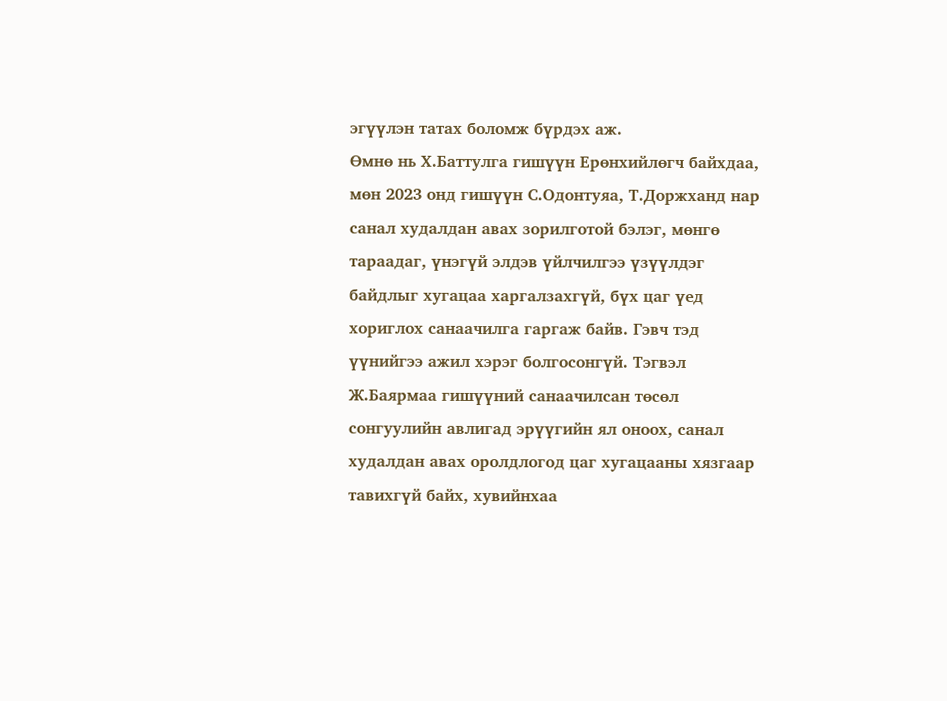эгүүлэн татах боломж бүрдэх аж.
Өмнө нь Х.Баттулга гишүүн Ерөнхийлөгч байхдаа, мөн 2023 онд гишүүн С.Одонтуяа, Т.Доржханд нар санал худалдан авах зорилготой бэлэг, мөнгө тараадаг, үнэгүй элдэв үйлчилгээ үзүүлдэг байдлыг хугацаа харгалзахгүй, бүх цаг үед хориглох санаачилга гаргаж байв. Гэвч тэд үүнийгээ ажил хэрэг болгосонгүй. Тэгвэл Ж.Баярмаа гишүүний санаачилсан төсөл сонгуулийн авлигад эрүүгийн ял оноох, санал худалдан авах оролдлогод цаг хугацааны хязгаар тавихгүй байх, хувийнхаа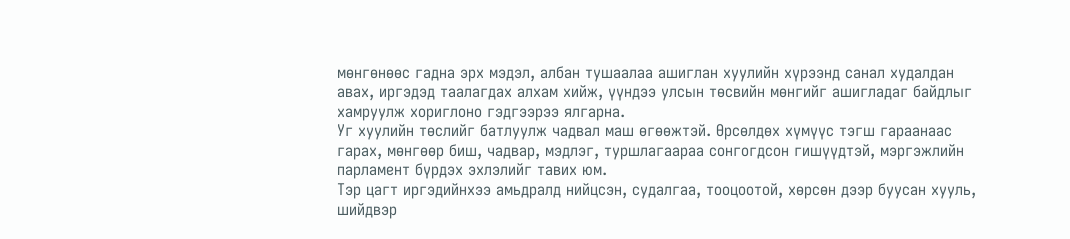мөнгөнөөс гадна эрх мэдэл, албан тушаалаа ашиглан хуулийн хүрээнд санал худалдан авах, иргэдэд таалагдах алхам хийж, үүндээ улсын төсвийн мөнгийг ашигладаг байдлыг хамруулж хориглоно гэдгээрээ ялгарна.
Уг хуулийн төслийг батлуулж чадвал маш өгөөжтэй. Өрсөлдөх хүмүүс тэгш гараанаас гарах, мөнгөөр биш, чадвар, мэдлэг, туршлагаараа сонгогдсон гишүүдтэй, мэргэжлийн парламент бүрдэх эхлэлийг тавих юм.
Тэр цагт иргэдийнхээ амьдралд нийцсэн, судалгаа, тооцоотой, хөрсөн дээр буусан хууль, шийдвэр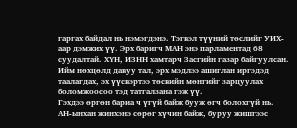гаргах байдал нь нэмэгдэнэ. Тэгвэл түүний төслийг УИХ-аар дэмжих үү. Эрх баригч МАН энэ парламентад 68 суудалтай. ХҮН, ИЗНН хамтарч Засгийн газар байгуулсан. Ийм нөхцөлд давуу тал, эрх мэдлээ ашиглан иргэдэд таалагдах, эх үүсвэртээ төсвийн мөнгийг зарцуулах боломжоосоо тэд татгалзана гэж үү.
Гэхдээ өргөн бариа ч үгүй байж бууж өгч болохгүй нь. АН-ынхан жинхэнэ сөрөг хүчин байж, буруу жишгээс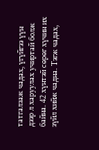татгалзаж чадах, үгүйгээ үүн дээр л харуулах учиртай болж байна. 42 хүнтэй сөрөг хүчин их зүйл хийж чадна. Тэгж чадах,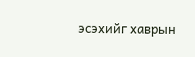эсэхийг хаврын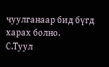чуулганаар бид бүгд харах болно.
С.Туул